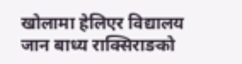खोलामा हेलिएर विद्यालय जान बाध्य राक्सिराङको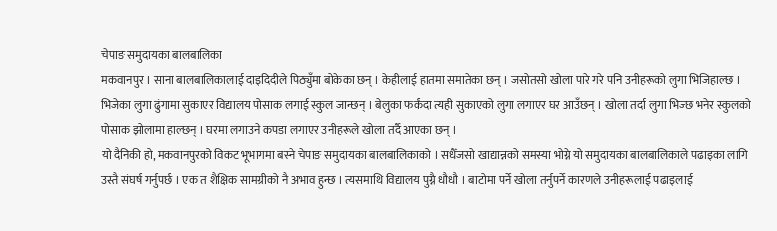चेपाङ समुदायका बालबालिका
मकवानपुर । साना बालबालिकालाई दाइदिदीले पिठ्युँमा बोकेका छन् । केहीलाई हातमा समातेका छन् । जसोतसो खोला पारे गरे पनि उनीहरूको लुगा भिजिहाल्छ । भिजेका लुगा ढुंगामा सुकाएर विद्यालय पोसाक लगाई स्कुल जान्छन् । बेलुका फर्कंदा त्यही सुकाएको लुगा लगाएर घर आउँछन् । खोला तर्दा लुगा भिज्छ भनेर स्कुलको पोसाक झोलामा हाल्छन् । घरमा लगाउने कपडा लगाएर उनीहरूले खोला तर्दै आएका छन् ।
यो दैनिकी हो, मकवानपुरको विकट भूभागमा बस्ने चेपाङ समुदायका बालबालिकाको । सधैँजसो खाद्यान्नको समस्या भोग्ने यो समुदायका बालबालिकाले पढाइका लागि उस्तै संघर्ष गर्नुपर्छ । एक त शैक्षिक सामग्रीको नै अभाव हुन्छ । त्यसमाथि विद्यालय पुग्नै धौधौ । बाटोमा पर्ने खोला तर्नुपर्ने कारणले उनीहरूलाई पढाइलाई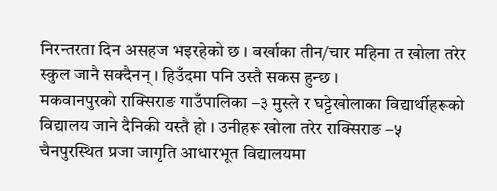निरन्तरता दिन असहज भइरहेको छ । बर्खाका तीन/चार महिना त खोला तरेर स्कुल जानै सक्दैनन् । हिउँदमा पनि उस्तै सकस हुन्छ ।
मकवानपुरको राक्सिराङ गाउँपालिका –३ मुस्ले र घट्टेखोलाका विद्यार्थीहरूको विद्यालय जाने दैनिकी यस्तै हो । उनीहरू खोला तरेर राक्सिराङ –५ चैनपुरस्थित प्रजा जागृति आधारभूत विद्यालयमा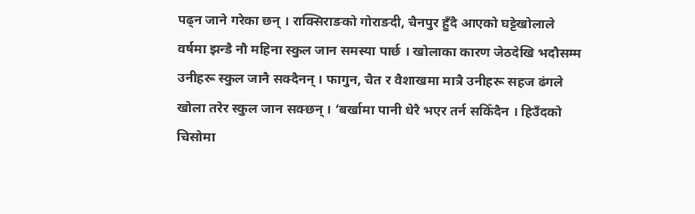पढ्न जाने गरेका छन् । राक्सिराङको गोराङदी, चैनपुर हुँदै आएको घट्टेखोलाले वर्षमा झन्डै नौ महिना स्कुल जान समस्या पार्छ । खोलाका कारण जेठदेखि भदौसम्म उनीहरू स्कुल जानै सक्दैनन् । फागुन, चैत र वैशाखमा मात्रै उनीहरू सहज ढंगले खोला तरेर स्कुल जान सक्छन् । ‘बर्खामा पानी धेरै भएर तर्न सकिँदैन । हिउँदको चिसोमा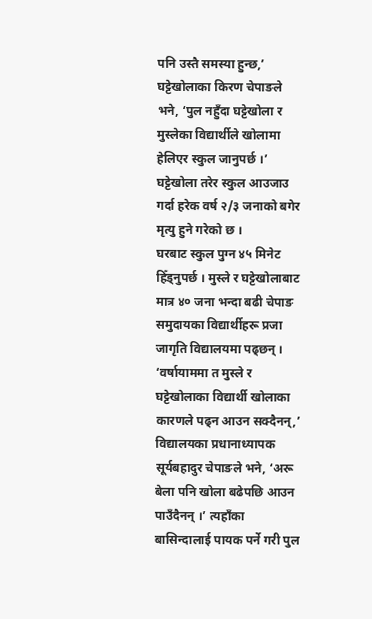पनि उस्तै समस्या हुन्छ,’ घट्टेखोलाका किरण चेपाङले भने, ‘पुल नहुँदा घट्टेखोला र मुस्लेका विद्यार्थीले खोलामा हेलिएर स्कुल जानुपर्छ ।’ घट्टेखोला तरेर स्कुल आउजाउ गर्दा हरेक वर्ष २/३ जनाको बगेर मृत्यु हुने गरेको छ ।
घरबाट स्कुल पुग्न ४५ मिनेट हिँड्नुपर्छ । मुस्ले र घट्टेखोलाबाट मात्र ४० जना भन्दा बढी चेपाङ समुदायका विद्यार्थीहरू प्रजा जागृति विद्यालयमा पढ्छन् । ‘वर्षायाममा त मुस्ले र घट्टेखोलाका विद्यार्थी खोलाका कारणले पढ्न आउन सक्दैनन्,’ विद्यालयका प्रधानाध्यापक सूर्यबहादुर चेपाङले भने, ‘अरू बेला पनि खोला बढेपछि आउन पाउँदैनन् ।’ त्यहाँका बासिन्दालाई पायक पर्ने गरी पुल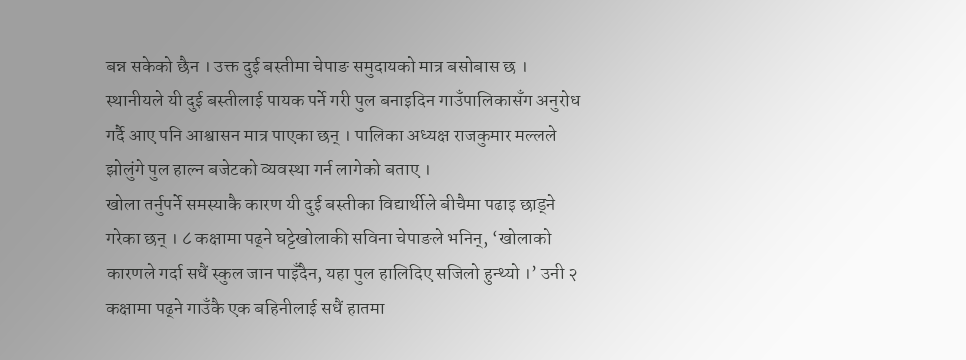बन्न सकेको छैन । उक्त दुई बस्तीमा चेपाङ समुदायको मात्र बसोबास छ । स्थानीयले यी दुई बस्तीलाई पायक पर्ने गरी पुल बनाइदिन गाउँपालिकासँग अनुरोध गर्दै आए पनि आश्वासन मात्र पाएका छन् । पालिका अध्यक्ष राजकुमार मल्लले झोलुंगे पुल हाल्न बजेटको व्यवस्था गर्न लागेको बताए ।
खोला तर्नुपर्ने समस्याकै कारण यी दुई बस्तीका विद्यार्थीले बीचैमा पढाइ छाड्ने गरेका छन् । ८ कक्षामा पढ्ने घट्टेखोलाकी सविना चेपाङले भनिन्, ‘खोलाको कारणले गर्दा सधैं स्कुल जान पाइँदैन, यहा पुल हालिदिए सजिलो हुन्थ्यो ।’ उनी २ कक्षामा पढ्ने गाउँकै एक बहिनीलाई सधैं हातमा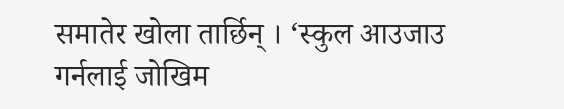समातेर खोला तार्छिन् । ‘स्कुल आउजाउ गर्नलाई जोखिम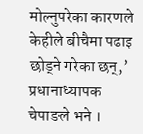मोल्नुपरेका कारणले केहीले बीचैमा पढाइ छोड्ने गरेका छन्,’ प्रधानाध्यापक चेपाङले भने ।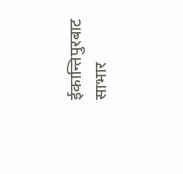ईकान्तिपुरबाट साभार